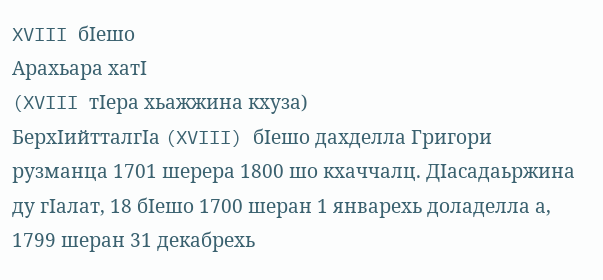XVIII бӀешо
Арахьара хатӀ
(XVIII тӀера хьажжина кхуза)
БерхӀийтталгӀа (XVIII) бӀешо дахделла Григори рузманца 1701 шерера 1800 шо кхаччалц. ДӀасадаьржина ду гӀалат, 18 бӀешо 1700 шеран 1 январехь доладелла а, 1799 шеран 31 декабрехь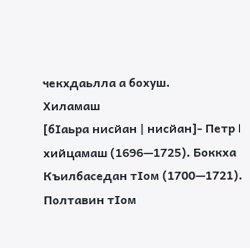чекхдаьлла а бохуш.
Хиламаш
[бӀаьра нисйан | нисйан]- Петр I хийцамаш (1696—1725). Боккха Къилбаседан тӀом (1700—1721). Полтавин тӀом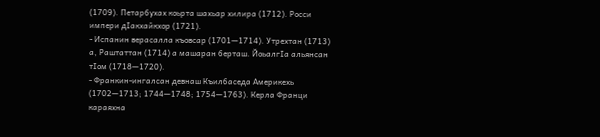(1709). Петарбухах коьрта шахьар хилира (1712). Росси импери дӀакхайкхор (1721).
- Испанин верасалла къовсар (1701—1714). Утрехтан (1713) а, Раштаттан (1714) а машаран берташ. ЙоьалгӀа альянсан тӀом (1718—1720).
- Франкин-ингалсан девнаш Къилбаседа Америкехь (1702—1713; 1744—1748; 1754—1763). Керла Франци караяхна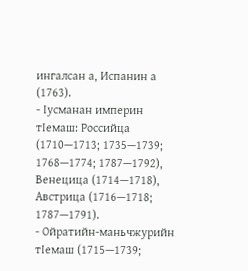ингалсан а, Испанин а (1763).
- Ӏусманан империн тӀемаш: Российца (1710—1713; 1735—1739; 1768—1774; 1787—1792), Венецица (1714—1718), Австрица (1716—1718; 1787—1791).
- Ойратийн-маньчжурийн тӀемаш (1715—1739;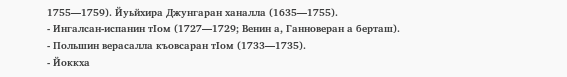1755—1759). Йуьйхира Джунгаран ханалла (1635—1755).
- Ингалсан-испанин тӀом (1727—1729; Венин а, Ганноверан а берташ).
- Польшин верасалла къовсаран тӀом (1733—1735).
- Йоккха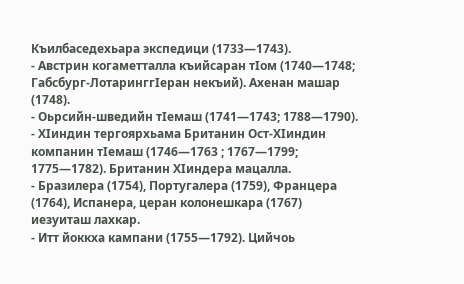Къилбаседехьара экспедици (1733—1743).
- Австрин когаметталла къийсаран тӀом (1740—1748; Габсбург-ЛотаринггӀеран некъий). Ахенан машар (1748).
- Оьрсийн-шведийн тӀемаш (1741—1743; 1788—1790).
- ХӀиндин тергоярхьама Британин Ост-ХӀиндин компанин тӀемаш (1746—1763 ; 1767—1799; 1775—1782). Британин ХӀиндера мацалла.
- Бразилера (1754), Португалера (1759), Францера (1764), Испанера, церан колонешкара (1767) иезуиташ лахкар.
- Итт йоккха кампани (1755—1792). Цийчоь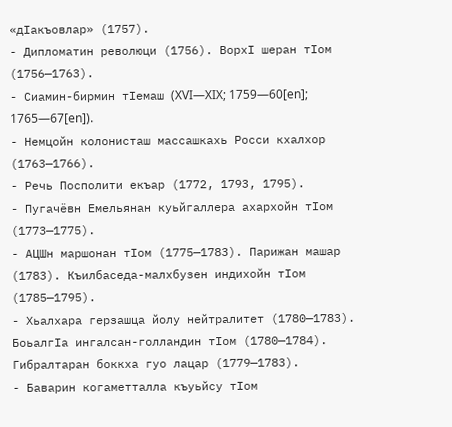«дӀакъовлар» (1757).
- Дипломатин революци (1756). ВорхӀ шеран тӀом (1756—1763).
- Сиамин-бирмин тӀемаш (XVI—XIX; 1759—60[en]; 1765—67[en]).
- Немцойн колонисташ массашкахь Росси кхалхор (1763—1766).
- Речь Посполити екъар (1772, 1793, 1795).
- Пугачёвн Емельянан куьйгаллера ахархойн тӀом (1773—1775).
- АЦШн маршонан тӀом (1775—1783). Парижан машар (1783). Къилбаседа-малхбузен индихойн тӀом (1785—1795).
- Хьалхара герзашца йолу нейтралитет (1780—1783). БоьалгӀа ингалсан-голландин тӀом (1780—1784). Гибралтаран боккха гуо лацар (1779—1783).
- Баварин когаметталла къуьйсу тӀом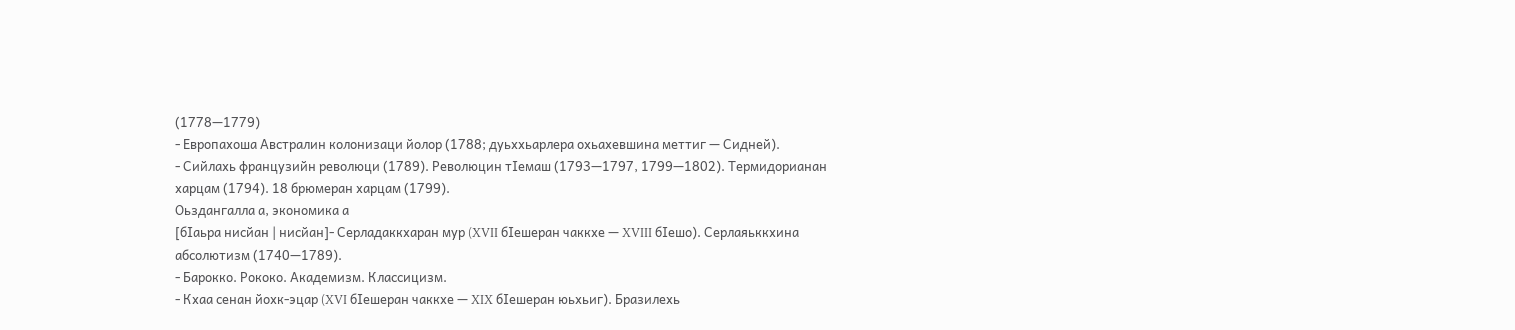(1778—1779)
- Европахоша Австралин колонизаци йолор (1788; дуьххьарлера охьахевшина меттиг — Сидней).
- Сийлахь французийн революци (1789). Революцин тӀемаш (1793—1797, 1799—1802). Термидорианан харцам (1794). 18 брюмеран харцам (1799).
Оьздангалла а, экономика а
[бӀаьра нисйан | нисйан]- Серладаккхаран мур (XVII бӀешеран чаккхе — XVIII бӀешо). Серлаяьккхина абсолютизм (1740—1789).
- Барокко. Рококо. Академизм. Классицизм.
- Кхаа сенан йохк-эцар (XVI бӀешеран чаккхе — XIX бӀешеран юьхьиг). Бразилехь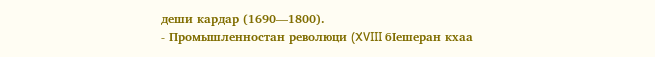деши кардар (1690—1800).
- Промышленностан революци (XVIII бӀешеран кхаа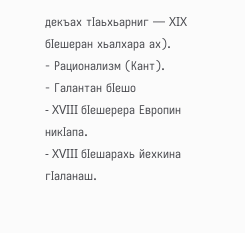декъах тӀаьхьарниг — XIX бӀешеран хьалхара ах).
- Рационализм (Кант).
- Галантан бӀешо
- XVIII бӀешерера Европин никӀапа.
- XVIII бӀешарахь йехкина гӀаланаш.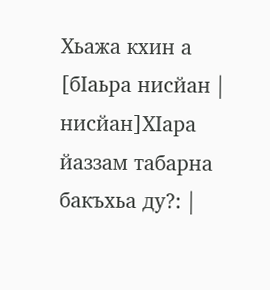Хьажа кхин а
[бӀаьра нисйан | нисйан]ХӀара йаззам табарна бакъхьа ду?: |